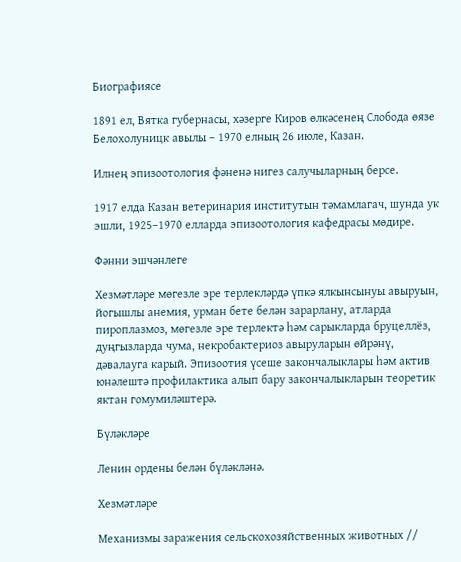Биографиясе

1891 ел, Вятка губернасы, хәзерге Киров өлкәсенең Слобода өязе Белохолуницк авылы – 1970 елның 26 июле, Казан.

Илнең эпизоотология фәненә нигез салучыларның берсе.

1917 елда Казан ветеринария институтын тәмамлагач, шунда ук эшли, 1925–1970 елларда эпизоотология кафедрасы мөдире.

Фәнни эшчәнлеге

Хезмәтләре мөгезле эре терлекләрдә үпкә ялкынсынуы авыруын, йогышлы анемия, урман бете белән зарарлану, атларда пироплазмоз, мөгезле эре терлектә һәм сарыкларда бруцеллёз, дуңгызларда чума, некробактериоз авыруларын өйрәнү, дәвалауга карый. Эпизоотия үсеше закончалыклары һәм актив юнәлештә профилактика алып бару закончалыкларын теоретик яктан гомумиләштерә.

Бүләкләре

Ленин ордены белән бүләкләнә.

Хезмәтләре

Механизмы заражения сельскохозяйственных животных //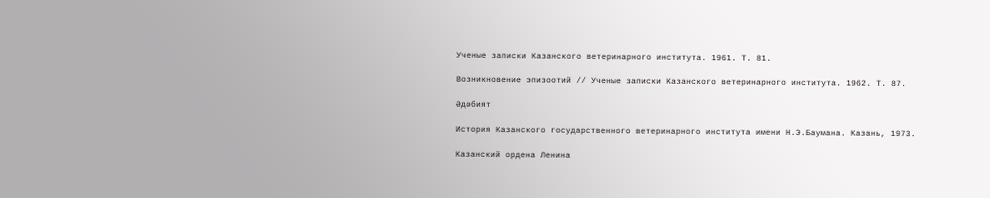Ученые записки Казанского ветеринарного института. 1961. Т. 81.

Возникновение эпизоотий // Ученые записки Казанского ветеринарного института. 1962. Т. 87.

Әдәбият

История Казанского государственного ветеринарного института имени Н.Э.Баумана. Казань, 1973.

Казанский ордена Ленина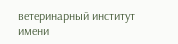ветеринарный институт имени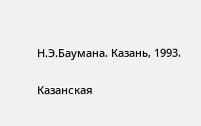Н.Э.Баумана. Казань, 1993.

Казанская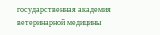государственная академия ветеринарной медицины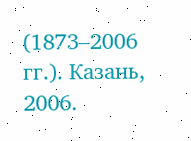(1873–2006 гг.). Казань, 2006.